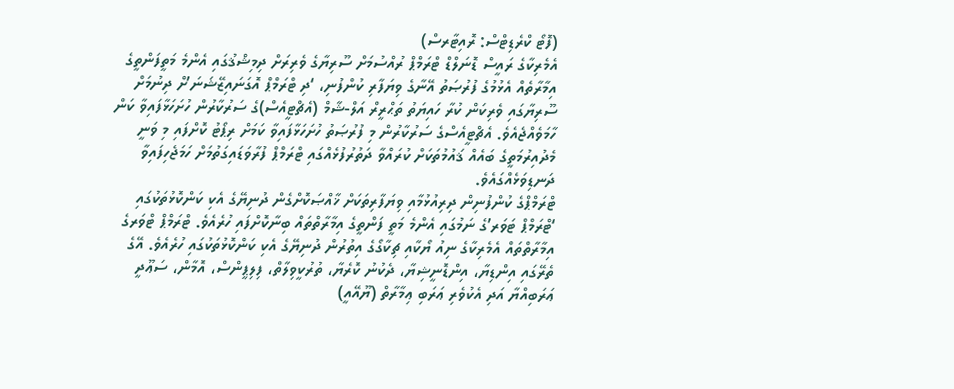(ފޮޓޯ ކްރެޑިޓްސް: ރޮއިޓާރސް)
އެމެރިކާގެ ރައީސް ޑޮނަލްޑް ޓްރަމްޕް ރުއްސުމަށް ސޫރިޔާގެ ވެރިރަށް ދިމިޝްޤުގައި އެންމެ މަތީފަންތީގެ އިމާރާތެއް އެޅުމުގެ ފުރުޞަތު އޭނާގެ ވިޔަފާރި ކުންފުނި، ‘ދި ޓްރަމްޕް އޮގަނައިޒޭޝަނަ’ށް ދިނުމަށް ސޫރިޔާގައި ވެރިކަން ކުރާ ހައިޔަތު ތަޙްރީރް އަލް-ޝާމް (އެޗްޓީއެސް)ގެ ސަރުކާރުން ހުށަހަޅާފައިވާ ކަން ހާމަވެއްޖެއެވެ. އެޗްޓީއެސްގެ ސަރުކާރުން މި ފުރުޞަތު ހުށަހަޅާފައިވާ ކަމަށް ރިޕޯޓު ކޮށްފައި މި ވަނީ މެދުއިރުމަތީގެ ބައެއް ޤައުމުތަކަށް ކުރައްވާ ދަތުރުފުޅެއްގައި ޓްރަމްޕް ފުރާވަޑައިގަތުމަށް ހަމަޖެހިފައިވާ ދަނޑިވަޅެއްގައެވެ.
ޓްރަމްޕްގެ ކުންފުނިން ދިރިއުޅުމާއި ވިޔަފާރިތަކަށް ޚާއްޞަކޮށްގެން ދުނިޔޭގެ އެކި ކަންކޮޅުތަކުގައި ‘ޓްރަމްޕް ޓަވަރ’ގެ ނަމުގައި އެންމެ މަތީ ފަންތީގެ އިމާރާތްތައް ބިނާކޮށްފައި ހުރެއެވެ. ޓްރަމްޕް ޓްވަރގެ އިމާރާތްތައް އެމެރިކާގެ ނިއު ޔޯކާއި ޗިކާގޯގެ އިތުރުން ދުނިޔޭގެ އެކި ކަންކޮޅުތަކުގައި ހުރެއެވެ. އޭގެ ތެރޭގައި އިންޑިޔާ، އިންޑޮނީޝިޔާ، ދެކުނު ކޮރެޔާ، ތުރުކީވިލާތް، ފިލިޕީންސް، އޮމާން، ސަޢޫދީ ޢަރަބިއްޔާ އަދި އެކުވެރި ޢަރަބި ޢިމާރާތް (ޔޫއޭއީ)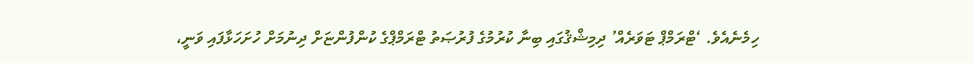ހިމެނެއެވެ. ‘ޓްރަމްޕް ޓަވަރެއް’ ދިމިޝްޤުގައި ބިނާ ކުރުމުގެ ފުރުޞަތު ޓްރަމްޕްގެ ކުންފުންޏަށް ދިނުމަށް ހުށަހަޅާފައި ވަނީ،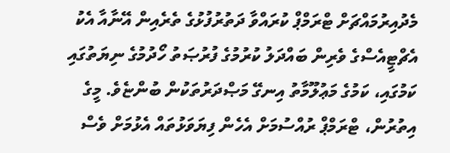މެދުއިރުމައްޗަށް ޓްރަމްޕް ކުރައްވާ ދަތުރުފުޅުގެ ތެރެއިން އޭނާއާ އެކު އެޗްޓީއެސްގެ ވެރިން ބައްދަލު ކުރުމުގެ ފުރުޞަތު ހޯދުމުގެ ނިޔަތުގައި ކަމުގައި، ކަމުގެ މަޢުލޫމާތު އިނގޭ މަޞްދަރުތަކުން ބުންޏެވެ. މީގެ އިތުރުން، ޓްރަމްޕް ރުއްސުމަށް އެހެން ފިޔަވަޅުތައް އެޅުމަށް ވެސް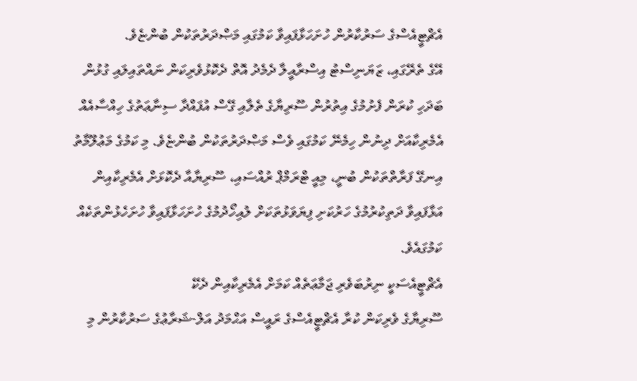އެޗްޓީއެސްގެ ސަރުކާރުން ހުށަހަޅާފައިވާ ކަމުގައި މަޞްދަރުތަކުން ބުންޏެވެ.
އޭގެ ތެރޭގައި، ޒަޔަނިސްޓު އިސްރާއީލާ ދެމެދު އޮތް ދެކޮޅުވެރިކަން ނައްތައިލައި ގުޅުން ބަދަހި ކުރަން ފެށުމުގެ އިތުރުން ސޫރިޔާގެ ތެލާއި ގޭސް އުފައްދާ ސިނާޢަތުގެ ހިއްސާއެއް އެމެރިކާއަށް ދިނުން ހިމެނޭ ކަމުގައި ވެސް މަޞްދަރުތަކުން ބުންޏެވެ. މި ކަމުގެ މަޢުލޫމާތު އިނގޭ ފަރާތްތަކުން ބުނީ، މިއީ ޓްރަމްޕް ރުއްސައި، ސޫރިޔާއާ ދެކޮޅަށް އެމެރިކާއިން އަޅާފައިވާ ދަތިކުރުމުގެ ހަރުކަށި ފިޔަވަޅުތަކަށް ލުއިހޯދުމުގެ ހުށަހަޅާފައިވާ ހުށަހެޅުންތަކެއް ކަމުގައެވެ.
އެޗްޓީއެސަކީ ނިރުބަވެރި ޖަމާޢަތެއް ކަމަށް އެމެރިކާއިން ދެކޭ
ސޫރިޔާގެ ވެރިކަން ކުރާ އެޗްޓީއެސްގެ ރައީސް އަޙްމަދު އަލް-ޝަރާޢުގެ ސަރުކާރުން މި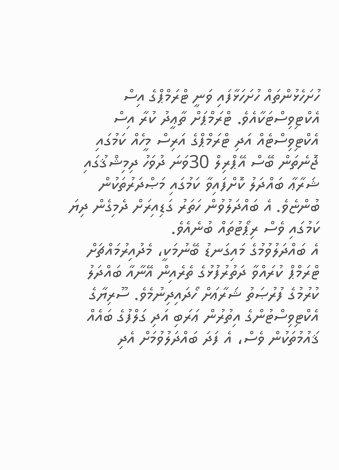ހުށަހެޅުންތައް ހުށަހަޅާފައި ވަނީ ޓްރަމްޕްގެ އިސް އެކްޓިވިސްޓަކާއެވެ. ޓްރަމްޕަށް ތާޢީދު ކުރާ އިސް އެކްޓިވިސްޓެއް އަދި ޓްރަމްޕްގެ އަރިސް މީހެއް ކަމުގައި ޖޮނެތަން ބޭސް އޭޕްރިލް 30ވަނަ ދުވަހު ދިމިޝްޤުގައި ޝަރާޢާ ބައްދަލު ކޮށްފައިވާ ކަމުގައި މަޞްދަރުތަކުން ބުންޏެވެ. އެ ބައްދަލުވުން ހަތަރު ގަޑިއިރަށް ދެމިގެން ދިޔަ ކަމުގައި ވެސް ރިޕޯޓުތައް ބުނެއެވެ.
އެ ބައްދަލުވުމުގެ މައިގަނޑު ބޭނުމަކީ، މެދުއިރުމައްޗަށް ޓްރަމްޕް ކުރައްވާ ދަތުރުފުޅުގެ ތެރެއިން އޭނާއާ ބައްދަލު ކުރުމުގެ ފުރުޞަތު ޝަރާޢަށް ހޯދައިދިނުމެވެ. ސޫރިޔާގެ އެކްޓިވިސްޓުންގެ އިތުރުން ޢަރަބި އަދި ގަލްފުގެ ބައެއް ޤައުމުތަކުން ވެސް، އެ ފަދަ ބައްދަލުވުމަށް އެދި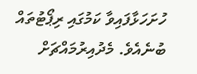ހުށަހަޅާފައިވާ ކަމުގައި ރިޕޯޓުތައް ބުނެއެވެ. މެދުއިރުމައްޗަށް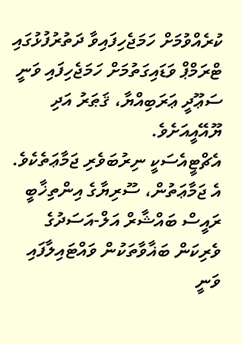ކުރެއްވުމަށް ހަމަޖެހިފައިވާ ދަތުރުފުޅުގައި ޓްރަމްޕް ވަޑައިގަތުމަށް ހަމަޖެހިފައި ވަނީ ސަޢޫދީ ޢަރަބިއްޔާ، ޤަޠަރު އަދި ޔޫއޭއީއަށެވެ.
އެޗްޓީއެސަކީ ނިރުބަވެރި ޖަމާޢަތެކެވެ. އެ ޖަމާޢަތުން، ސޫރިޔާގެ އިންތިޚާބީ ރައީސް ބައްޝާރް އަލް-އަސަދުގެ ވެރިކަން ބަޣާވާތަކުން ވައްޓައިލާފައި ވަނީ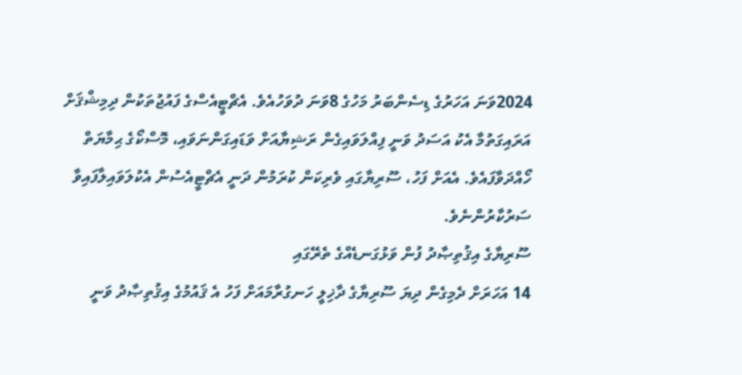2024ވަނަ އަހަރުގެ ޑިސެންބަރު މަހުގެ 8ވަނަ ދުވަހުއެވެ. އެޗްޓީއެސްގެ ފައުޖުތަކުން ދިމިޝްޤަށް އަރައިގަތުމާ އެކު އަސަދު ވަނީ ފިއްލަވައިގެން ރަޝިޔާއަށް ވަޑައިގަންނަވައި، މޮސްކޯގެ ޙިމާޔަތް ހޯއްދަވާފައެވެ. އެއަށް ފަހު، ސޫރިޔާގައި ވެރިކަން ކުރަމުން ދަނީ އެޗްޓީއެސުން އެކުލަވައިލާފައިވާ ސަރުކާރުންނެވެ.
ސޫރިޔާގެ އިޤުތިޞާދު ފުން ވަޅުގަނޑެއްގެ ތެރޭގައި
14 އަހަރަށް ދެމިގެން ދިޔަ ސޫރިޔާގެ ދާޚިލީ ހަނގުރާމައަށް ފަހު އެ ޤައުމުގެ އިޤުތިޞާދު ވަނީ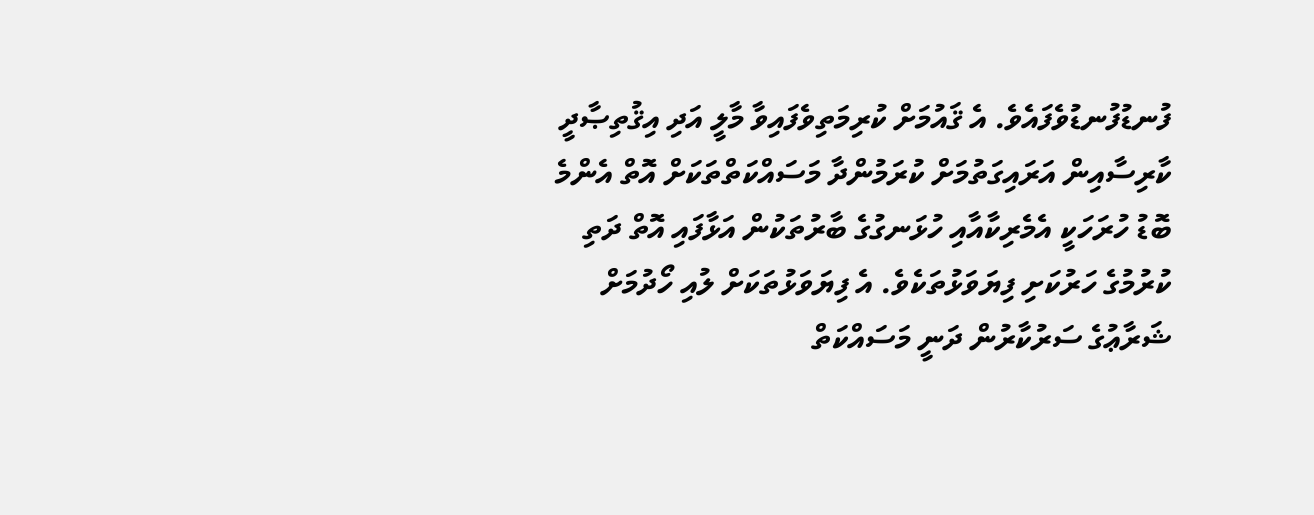ފުނޑުފުނޑުވެފައެވެ. އެ ޤައުމަށް ކުރިމަތިވެފައިވާ މާލީ އަދި އިޤުތިޞާދީ ކާރިސާއިން އަރައިގަތުމަށް ކުރަމުންދާ މަސައްކަތްތަކަށް އޮތް އެންމެ ބޮޑު ހުރަހަކީ އެމެރިކާއާއި ހުޅަނގުގެ ބާރުތަކުން އަޅާފައި އޮތް ދަތި ކުރުމުގެ ހަރުކަށި ފިޔަވަޅުތަކެވެ. އެ ފިޔަވަޅުތަކަށް ލުއި ހޯދުމަށް ޝަރާޢުގެ ސަރުކާރުން ދަނީ މަސައްކަތް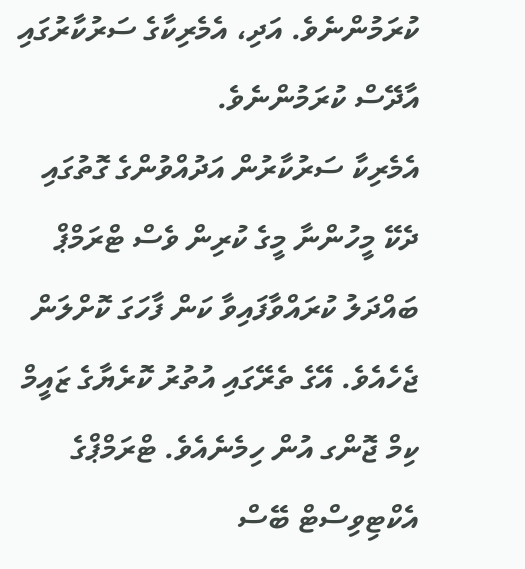ކުރަމުންނެވެ. އަދި، އެމެރިކާގެ ސަރުކާރުގައި އާދޭސް ކުރަމުންނެވެ.
އެމެރިކާ ސަރުކާރުން އަދުއްވުންގެ ގޮތުގައި ދެކޭ މީހުންނާ މީގެ ކުރިން ވެސް ޓްރަމްޕް ބައްދަލު ކުރައްވާފައިވާ ކަން ފާހަގަ ކޮށްލަން ޖެހެއެވެ. އޭގެ ތެރޭގައި އުތުރު ކޮރެޔާގެ ޒައީމް ކިމް ޖޮންގ އުން ހިމެނެއެވެ. ޓްރަމްޕްގެ އެކްޓިވިސްޓް ބޭސް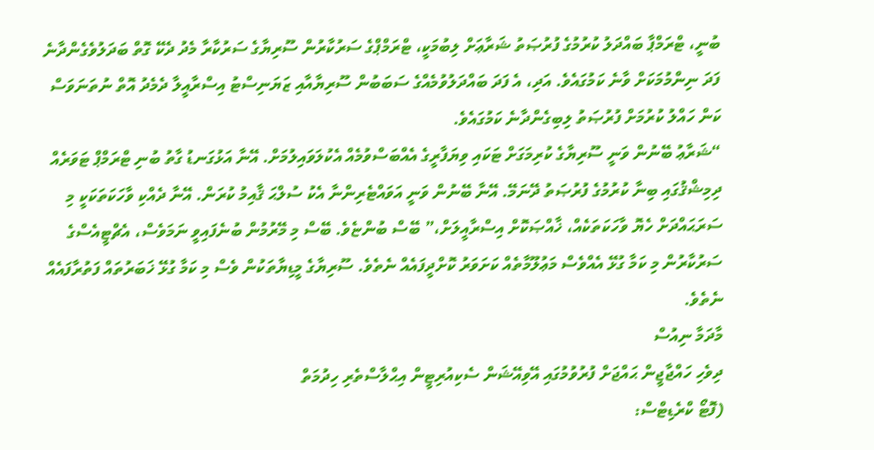ބުނީ، ޓްރަމްޕާ ބައްދަލު ކުރުމުގެ ފުރުޞަތު ޝަރާޢަށް ލިބުމަކީ، ޓްރަމްޕްގެ ސަރުކާރުން ސޫރިޔާގެ ސަރުކާރާ މެދު ދެކޭ ގޮތް ބަދަލުވެގެންދާނެ ފަދަ ނިންމުމަކަށް ވާނެ ކަމުގައެވެ. އަދި، އެ ފަދަ ބައްދަލުވުމެއްގެ ސަބަބުން ސޫރިޔާއާއި ޒަޔަނިސްޓު އިސްރާއީލާ ދެމެދު އޮތް ނުތަނަވަސް ކަން ހައްލު ކުރުމަށް ފުރުޞަތު ލިބިގެންދާނެ ކަމުގައެވެ.
“ޝަރާޢު ބޭނުން ވަނީ ސޫރިޔާގެ ކުރިމަގަށް ޓަކައި ވިޔަފާރީގެ އެއްބަސްވުމެއް އެކުލަވައިލުމަށް. އޭނާ އަޅުގަނޑު ގާތު ބުނި ޓްރަމްޕް ޓަވަރެއް ދިމިޝްޤުގައި ބިނާ ކުރުމުގެ ފުރުޞަތު ދޭނަމޭ. އޭނާ ބޭނުން ވަނީ އަވައްޓެރިންނާ އެކު ސުލްޙަ ޤާއިމު ކުރަން. އޭނާ ދެއްކި ވާހަކަތަކަކީ މި ސަރަޙައްދަށް ހެޔޮ ވާހަކަތަކެއް، ޚާއްޞަކޮށް އިސްރާއީލަށް،” ބޭސް ބުންޏެވެ. ބޭސް މި މޭރުމުން ބުނެފައިވީ ނަމަވެސް، އެޗްޓީއެސްގެ ސަރުކާރުން މި ކަމާ ގުޅޭ އެއްވެސް މަޢުލޫމާތެއް ކަށަވަރު ކޮށްދީފައެއް ނެތެވެ. ސޫރިޔާގެ މީޑިޔާތަކުން ވެސް މި ކަމާ ގުޅޭ ޚަބަރުތައް ފަތުރާފައެއް ނެތެވެ.
މާދަމާ ނިއުސް
ދިވެހި ހައްޖާޖީން ޙައްޖަށް ފުރުވުމުގައި އޭވިއޭޝަން ސެކިއުރިޓީން އިޙްލާސްތެރި ހިދުމަތް
(ފޮޓޯ ކްރެޑިޓްސް: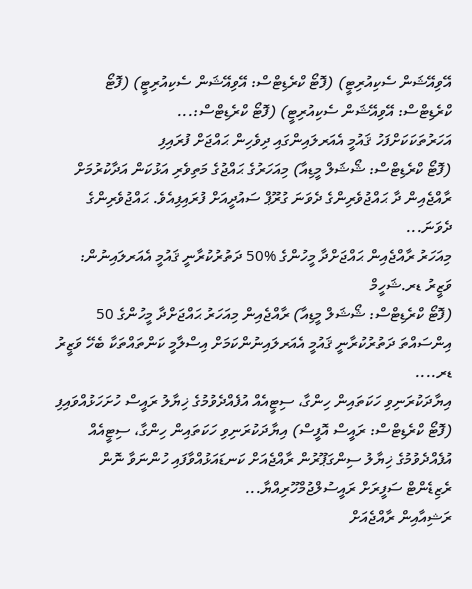އޭވިއޭޝަން ސެކިއުރިޓީ) (ފޮޓޯ ކްރެޑިޓްސް: އޭވިއޭޝަން ސެކިއުރިޓީ) (ފޮޓޯ ކްރެޑިޓްސް: އޭވިއޭޝަން ސެކިއުރިޓީ) (ފޮޓޯ ކްރެޑިޓްސް:...
އަހަރުތަކަކަށްފަހު ޤައުމީ އެއަރލައިންގައި ދިވެހިން ޙައްޖަށް ފުރައިފި
(ފޮޓޯ ކްރެޑިޓްސް: ޝޯޝަލް މީޑިއާ) މިއަހަރުގެ ޙައްޖުގެ މަތިވެރި އަޅުކަން އަދާކުރުމަށް ރާއްޖެއިން ދާ ޙައްޖުވެރިންގެ ދެވަނަ ގުރޫޕް ސައުދީއަށް ފުރައިފިއެވެ. ޙައްޖުވެރިންގެ ދެވަނަ...
މިއަހަރު ރާއްޖެއިން ޙައްޖަށްދާ މީހުންގެ %50 ދަތުރުކުރާނީ ޤައުމީ އެއަރލައިނުން: ވަޒީރު ޑރ.ޝަހީމް
(ފޮޓޯ ކްރެޑިޓްސް: ޝޯޝަލް މީޑިއާ) ރާއްޖެއިން މިއަހަރު ޙައްޖަށްދާ މީހުންގެ 50 އިންސައްތަ ދަތުރުކުރާނީ ޤައުމީ އެއަރލައިނުންކަމަށް އިސްލާމީ ކަންތައްތަކާ ބެހޭ ވަޒީރު ޑރ....
އިޔާދަކުރަނިވި ހަކަތައިން ހިންގާ، ސިޓީއެއް އުފެއްދެވުމުގެ ޚިޔާލު ރައީސް ހުށަހަޅުއްވައިފި
(ފޮޓޯ ކްރެޑިޓްސް: ރައީސް އޮފީސް) އިޔާދަކުރަނިވި ހަކަތައިން ހިންގާ، ސިޓީއެއް އުފެއްދެވުމުގެ ޚިޔާލު ސިންގަޕޫރުން ރާއްޖެއަށް ކަނޑައަޅުއްވާފައި ހުންނަވާ ނޮން ރެޒިޑެންޓް ސަފީރަށް ރައީސުލްޖުމްހޫރިއްޔާ...
ރަޝިއާއިން ރާއްޖެއަށް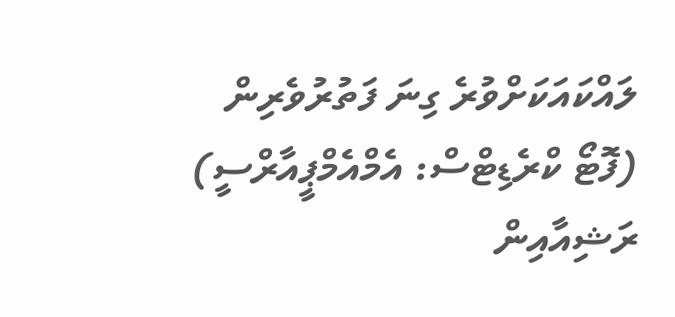ލައްކައަކަށްވުރެ ގިނަ ފަތުރުވެރިން
(ފޮޓޯ ކްރެޑިޓްސް: އެމްއެމްޕީއާރްސީ) ރަޝިއާއިން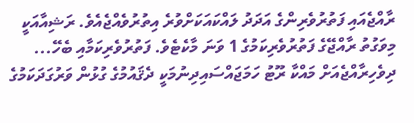ރާއްޖެއައި ފަތުރުވެރިންގެ އަދަދު ލައްކައަކަށްވުރެ އިތުރުވެއްޖެއެވެ. ރަޝިއާއަކީ މިވަގުތު ރާއްޖޭގެ ފަތުރުވެރިކަމުގެ 1 ވަނަ މާކެޓެވެ. ފަތުރުވެރިކަމާއި ބެހޭ...
ދިވެހިރާއްޖެއަށް މައްކާ ރޫޓު ހަމަޖައްސައިދިނުމަކީ ދެޤައުމުގެ ގުޅުން ވަރުގަދަކަމުގެ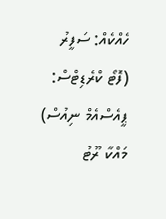ހެއްކެއް: ސަފީރު
(ފޮޓޯ ކްރެޑިޓްސް: ޕީއެސްއެމް ނިއުސް) މައްކާ ރޫޓު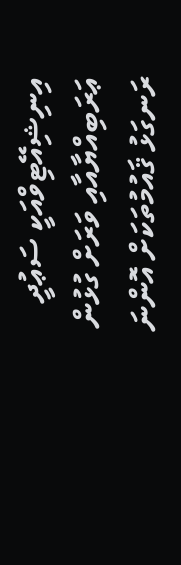އިނިޝިއޭޓިވްއަކީ ސަޢުދީ ޢަރަބިއްޔާއާއި ވަރަށް ގުޅުން ރަނގަޅު ޤައުމުތަކަށް އޮންނަ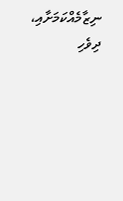ނިޒާމެއްކަމަށާއި، ދިވެހި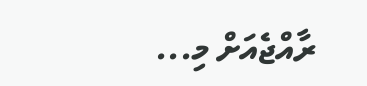ރާއްޖެއަށް މި...